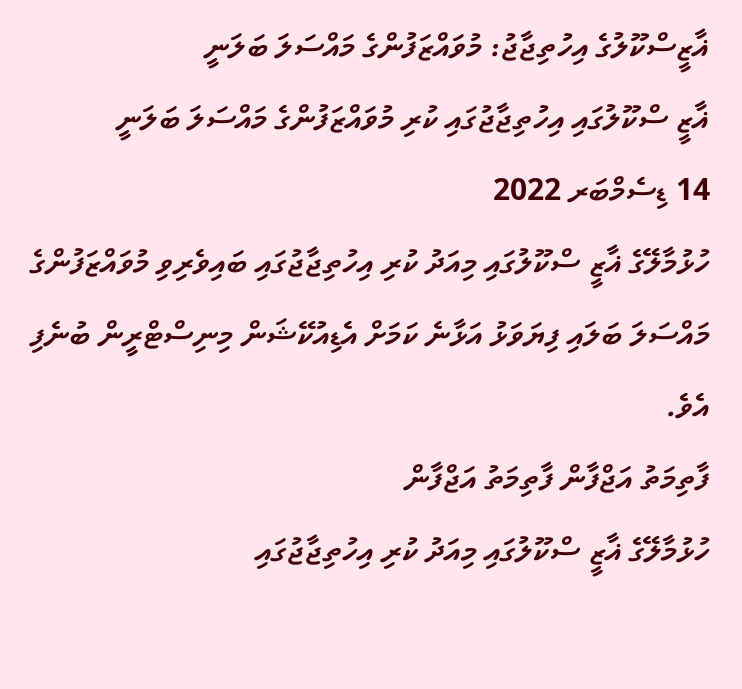ޣާޒީސްކޫލުގެ އިހުތިޖާޖު: މުވައްޒަފުންގެ މައްސަލަ ބަލަނީ
ޣާޒީ ސްކޫލުގައި އިހުތިޖާޖުގައި ކުރި މުވައްޒަފުންގެ މައްސަލަ ބަލަނީ
14 ޑިސެމްބަރ 2022
ހުޅުމާލޭގެ ޣާޒީ ސްކޫލުގައި މިއަދު ކުރި އިހުތިޖާޖުގައި ބައިވެރިވި މުވައްޒަފުންގެ މައްސަލަ ބަލައި ފިޔަވަޅު އަޅާނެ ކަމަށް އެޑިއުކޭޝަން މިނިސްޓްރީން ބުނެފި އެވެ.
ފާތިމަތު އަޖްފާން ފާތިމަތު އަޖްފާން
ހުޅުމާލޭގެ ޣާޒީ ސްކޫލުގައި މިއަދު ކުރި އިހުތިޖާޖުގައި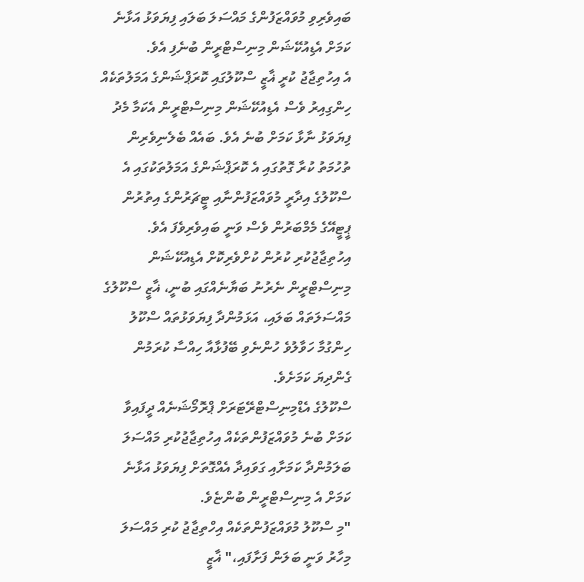ބައިވެރިވި މުވައްޒަފުންގެ މައްސަލަ ބަލައި ފިޔަވަޅު އަޅާނެ ކަމަށް އެޑިއުކޭޝަން މިނިސްޓްރީން ބުނެފި އެވެ.
އެ އިހުތިޖާޖު ކުރީ ޣާޒީ ސްކޫލުގައި ކޮރަޕްޝަންގެ އަމަލުތަކެއް ހިންގިއިރު ވެސް އެޑިއުކޭޝަން މިނިސްޓްރީން އެކަމާ މެދު ފިޔަވަޅު ނާޅާ ކަމަށް ބުނެ އެވެ. ބައެއް ބެލެނިވެރިން ތުހުމަތު ކުރާ ގޮތުގައި އެ ކޮރަޕްޝަންގެ އަމަލުތަކުގައި އެ ސްކޫލުގެ އިދާރީ މުވައްޒަފުންނާއި ޓީޗަރުންގެ އިތުރުން ޕީޓީއޭގެ މެމްބަރުން ވެސް ވަނީ ބައިވެރިވެފަ އެވެ.
އިހުތިޖާޖުކުރި ކުރުން ކުށްވެރިކޮށް އެޑިއުކޭޝަން މިނިސްޓްރީން ނެރުނު ބަޔާނެއްގައި ބުނީ، ޣާޒީ ސްކޫލުގެ މައްސަލަތައް ބަލައި، އަޅަމުންދާ ފިޔަވަޅުތައް ސްކޫލު ހިންގުމާ ހަވާލުވެ ހުންނެވި ބޭފުޅާއާ ހިއްސާ ކުރަމުން ގެންދިޔަ ކަމަށެވެ.
ސްކޫލުގެ އެޑްމިނިސްޓްރޭޓަރަށް ޕްރޮމޯޝަނެއް ދީފައިވާ ކަމަށް ބުނެ މުވައްޒަފުންތަކެއް އިހުތިޖާޖުކުރި މައްސަލަ ބަލަމުންދާ ކަމަށާއި ގަވައިދާ އެއްގޮތަށް ފިޔަވަޅު އަޅާނެ ކަމަށް އެ މިނިސްޓްރީން ބުންޏެވެ.
"މި ސްކޫލު މުވައްޒަފުންތަކެއް އިހްތިޖާޖު ކުރި މައްސަލަ މިހާރު ވަނީ ބަލަން ފަށާފައި،" ޣާޒީ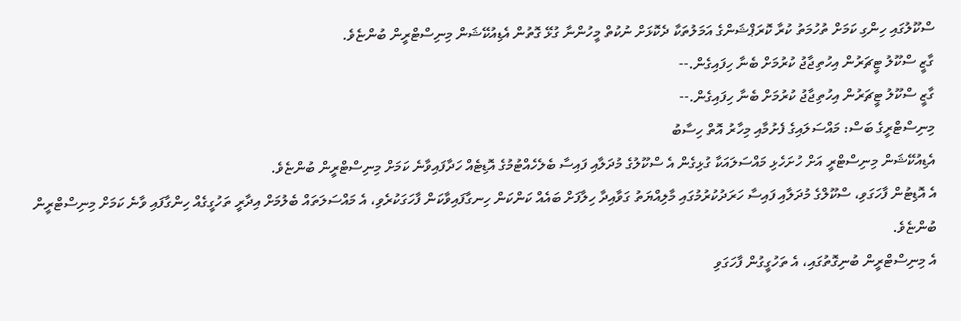ސްކޫލުގައި ހިންގި ކަމަށް ތުހުމަތު ކުރާ ކޮރަޕްޝަންގެ އަމަލުތަކާ ދެކޮޅަށް ނުކުތް މީހުންނާ ގުޅޭ ގޮތުން އެޑިއުކޭޝަން މިނިސްޓްރީން ބުންޏެވެ.
ގާޒީ ސްކޫލު ޓީޗަރުން އިހުތިޖާޖު ކުރުމަށް ބެނާ ހިފައިގެން.--
ގާޒީ ސްކޫލު ޓީޗަރުން އިހުތިޖާޖު ކުރުމަށް ބެނާ ހިފައިގެން.--
މިނިސްޓްރީގެ ބަސް: މައްސަލައިގެ ފެށުމާއި މިހާރު އޮތް ހިސާބު
އެޑިއުކޭޝަން މިނިސްޓްރީ އަށް ހުށަހެޅި މައްސަލައަކާ ގުޅިގެން އެ ސްކޫލުގެ މުދަލާއި ފައިސާ ބެލެހެއްޓުމުގެ އޮޑިޓެއް ހަދާފައިވާނެ ކަމަށް މިނިސްޓްރީން ބުންޏެވެ.
އެ އޮޑިޓުން ފާހަގަވި، ސްކޫލްގެ މުދަލާއި ފައިސާ ހަރަދުކުރުމުގައި މާލިއްޔަތު ގަވާއިދާ ހިލާފަށް ބައެއް ކަންކަން ހިނގާފައިވާކަން ފާހަގަކުރެވި، އެ މައްސަލަތައް ބެލުމަށް އިދާރީ ތަހުގީގެއް ހިންގާފައި ވާނެ ކަމަށް މިނިސްޓްރީން ބުންޏެވެ.
އެ މިނިސްޓްރީން ބުނިގޮތުގައި، އެ ތަހުގީގުން ފާހަގަވި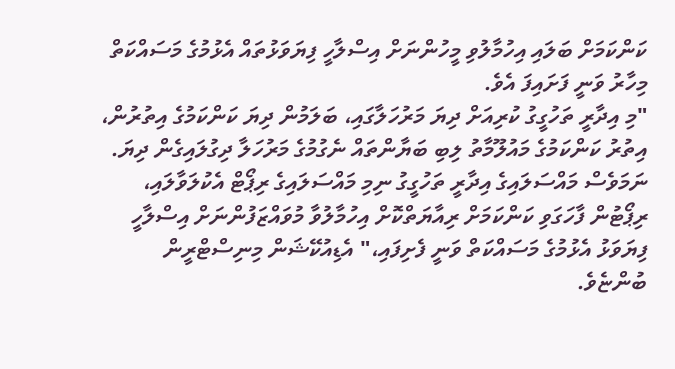ކަންކަމަށް ބަލައި އިހުމާލުވި މީހުންނަށް އިސްލާހީ ފިޔަވަޅުތައް އެޅުމުގެ މަސައްކަތް މިހާރު ވަނީ ފަށައިފަ އެވެ.
"މި އިދާރީ ތަހުގީގު ކުރިއަށް ދިޔަ މަރުހަލާގައި، ބަލަމުން ދިޔަ ކަންކަމުގެ އިތުރުން، އިތުރު ކަންކަމުގެ މައުލޫމާތު ލިބި ބަޔާންތައް ނެގުމުގެ މަރުހަލާ ދިގުލައިގެން ދިޔަ. ނަމަވެސް މައްސަލައިގެ އިދާރީ ތަހުގީގު ނިމި މައްސަލައިގެ ރިޕޯޓް އެކުލަވާލައި، ރިޕޯޓުން ފާހަގަވި ކަންކަމަށް ރިއާޔަތްކޮށް އިހުމާލުވާ މުވައްޒަފުންނަށް އިސްލާހީ ފިޔަވަޅު އެޅުމުގެ މަސައްކަތް ވަނީ ފެށިފައި،" އެޑިއުކޭޝަން މިނިސްޓްރީން ބުންޏެވެ.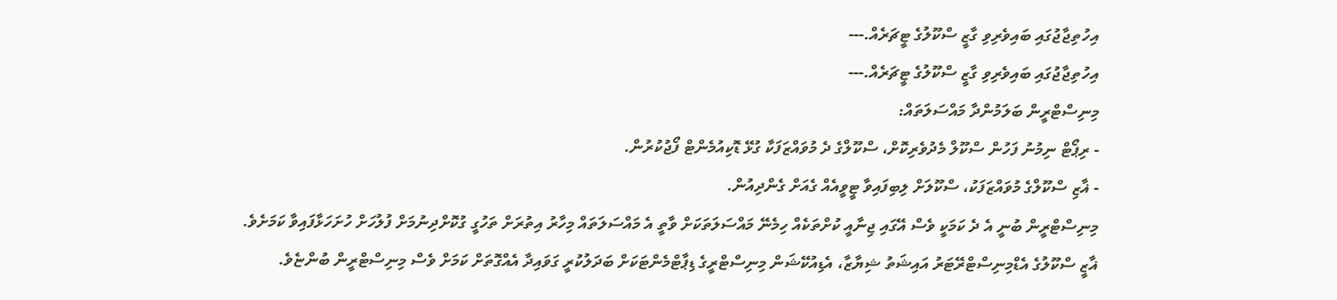އިހުތިޖާޖުގައި ބައިވެރިވި ގާޒީ ސްކޫލުގެ ޓީޗަރެއް.---
އިހުތިޖާޖުގައި ބައިވެރިވި ގާޒީ ސްކޫލުގެ ޓީޗަރެއް.---
މިނިސްޓްރީން ބަލަމުންދާ މައްސަލަތައް:
- ރިޕޯޓް ނިމުނު ފަހުން ސްކޫލް މެދުވެރިކޮށް، ސްކޫލްގެ ދެ މުވައްޒަފަކާ ގުޅޭ ޑޮކިއުމެންޓް ފޯޖުކުރުން.
- ޣާޒި ސްކޫލްގެ މުވައްޒަފަކު، ސްކޫލަށް ލިބިފައިވާ ޓީވީއެއް ގެއަށް ގެންދިއުން.
މިނިސްޓްރީން ބުނީ އެ ދެ ކަމަކީ ވެސް އޭގައި ޖިނާއީ ކުށްތަކެއް ހިމެނޭ މައްސަލަތަކަށް ވާތީ އެ މައްސަލަތައް މިހާރު އިތުރަށް ތަހުގީ ގުކޮށްދިނުމަށް ފުލުހަށް ހުށަހަޅާފައިވާ ކަމަށެވެ.
ޣާޒީ ސްކޫލުގެ އެޑްމިނިސްޓްރޭޓަރު އައިޝަތު ޝިޔާޒާ، އެޑިއުކޭޝަން މިނިސްޓްރީގެ ޑިޕާޓްމެންޓަކަށް ބަދަލުކުރީ ގަވައިދާ އެއްގޮތަށް ކަމަށް ވެސް މިނިސްޓްރީން ބުންޏެވެ.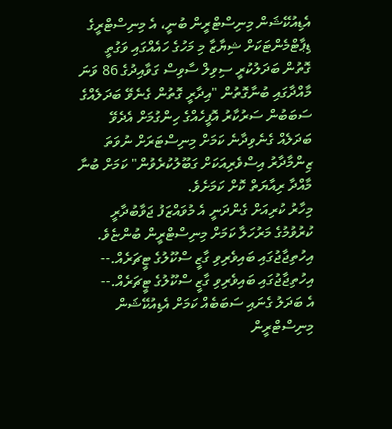އެޑިއުކޭޝަން މިނިސްޓްރީން ބުނީ، އެ މިނިސްޓްރީގެ ޑިޕާޓްމެންޓަކަށް ޝިޔާޒާ މި މަހުގެ ހައެއްގައި ވަގުތީ ގޮތުން ބަދަލުކުރީ ސިވިލް ސާވިސް ގަވާއިދުގެ 86 ވަނަ މާއްދާގައި ބުނާގޮތުން "އިދާރީ ގޮތުން ގެނެވޭ ބަދަލެއްގެ ސަބަބުން ސަރުކާރު އޮފީހެއްގެ ހިންގުމަށް އެދެވޭ ބަދަލެއް ގެނެވިދާނެ ކަމަށް މިނިސްޓަރަށް ނުވަތަ ޒިންމާދާރު އިސްވެރިއަކަށް ގަބޫލުކުރެވުން" ކަމަށް ބުނާ މާއްދާ ރިއާޔަތް ކޮށް ކަމަށެވެ.
މިހާރު ކުރިއަށް ގެންދަނީ އެ މުވައްޒަފު ޖަވާބުދާރީ ކުރުވުމުގެ މަރުހަލާ ކަމަށް މިނިސްޓްރީން ބުންޏެވެ.
އިހުތިޖާޖުގައި ބައިވެރިވި ގާޒީ ސްކޫލުގެ ޓީޗަރެއް.--
އިހުތިޖާޖުގައި ބައިވެރިވި ގާޒީ ސްކޫލުގެ ޓީޗަރެއް.--
އެ ބަދަލު ގެނައި ސަބަބެއް ކަމަށް އެޑިއުކޭޝަން މިނިސްޓްރީން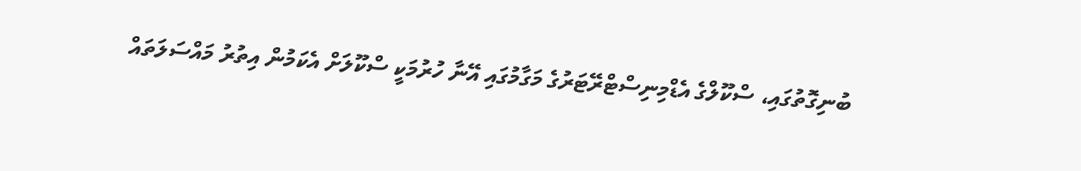ބުނިގޮތުގައި، ސްކޫލްގެ އެޑްމިނިސްޓްރޭޓަރުގެ މަގާމުގައި އޭނާ ހުރުމަކީ ސްކޫލަށް އެކަމުން އިތުރު މައްސަލަތައް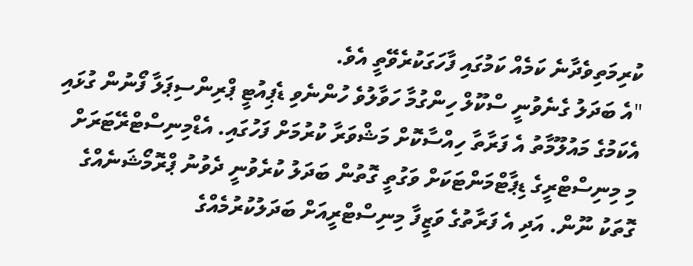ކުރިމަތިވެދާނެ ކަމެއް ކަމުގައި ފާހަގަކުރެވޭތީ އެވެ.
"އެ ބަދަލު ގެނެވުނީ ސްކޫލް ހިންގުމާ ހަވާލުވެ ހުންނެވި ޑެޕިއުޓީ ޕްރިންސިޕަލާ ފޯނުން ގުޅައި އެކަމުގެ މައުލޫމާތު އެ ފަރާތާ ހިއްސާކޮށް މަޝްވަރާ ކުރުމަށް ފަހުގައި. އެޑްމިނިސްޓްރޭޓަރަށް މި މިނިސްޓްރީގެ ޑިޕާޓްމަންޓަކަށް ވަގުތީ ގޮތުން ބަދަލު ކުރެވުނީ ދެވުނު ޕްރޮމޯޝަނެއްގެ ގޮތަކު ނޫން. އަދި އެ ފަރާތުގެ ވަޒީފާ މިނިސްޓްރީއަށް ބަދަލުކުރުމެއްގެ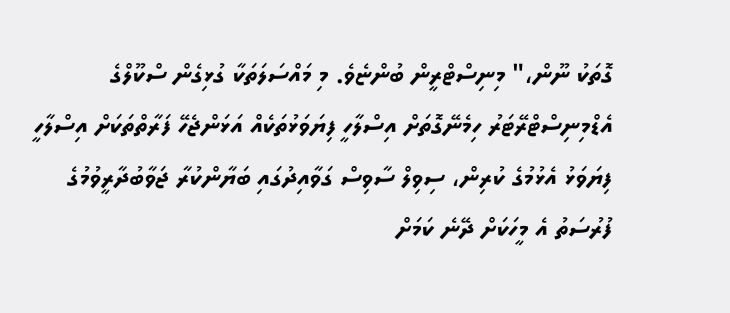ގޮތަކު ނޫން،" މިނިސްޓްރީން ބުންޏެވެ. މި މައްސަލަތަކާ ގުޅިގެން ސްކޫލްގެ އެޑްމިނިސްޓްރޭޓަރު ހިމެނޭގޮތަށް އިސްލާހީ ފިޔަވަޅުތަކެއް އަޅަންޖެހޭ ފަރާތްތަކަށް އިސްލާހީ ފިޔަވަޅު އެޅުމުގެ ކުރިން، ސިވިލް ސާވިސް ގަވާއިދުގައި ބަޔާންކުރާ ޖަވާބުދާރީވުމުގެ ފުރުސަތު އެ މީހަކަށް ދޭނެ ކަމަށް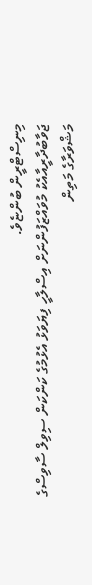މިނިސްޓްރީން ބުންޏެވެ.
ޖަވާބުދާރީއާއެކު މުވައްޒަފުންނަށް އިސްލާހީ ފިޔަވަޅު އެޅުމުގެ ކަންކަން ސިވިލް ސާވިސްގެ މަޝްވަރާގެ މަތިން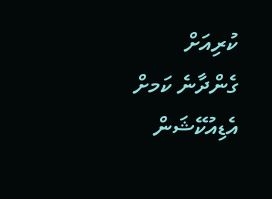ކުރިއަށް ގެންދާނެ ކަމށް އެޑިއުކޭޝަން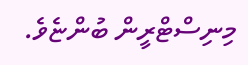މިނިސްޓްރީން ބުންޏެވެ.